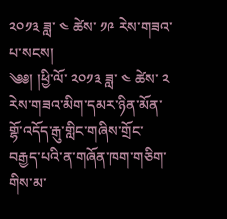༢༠༡༣ ཟླ་ ༤ ཚེས་ ༡༩ རེས་གཟའ་པ་སངས།
༄༅། །ཕྱི་ལོ་ ༢༠༡༣ ཟླ་ ༤ ཚེས་ ༢ རེས་གཟའ་མིག་དམར་ཉིན་མོན་གྷོ་འདོད་རྒུ་གླིང་གཞིས་གྲོང་བརྒྱད་པའི་ན་གཞོན་ཁག་གཅིག་གིས་མ་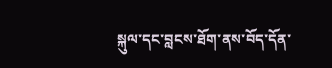སྐུལ་དང་བླངས་ཐོག་ནས་བོད་དོན་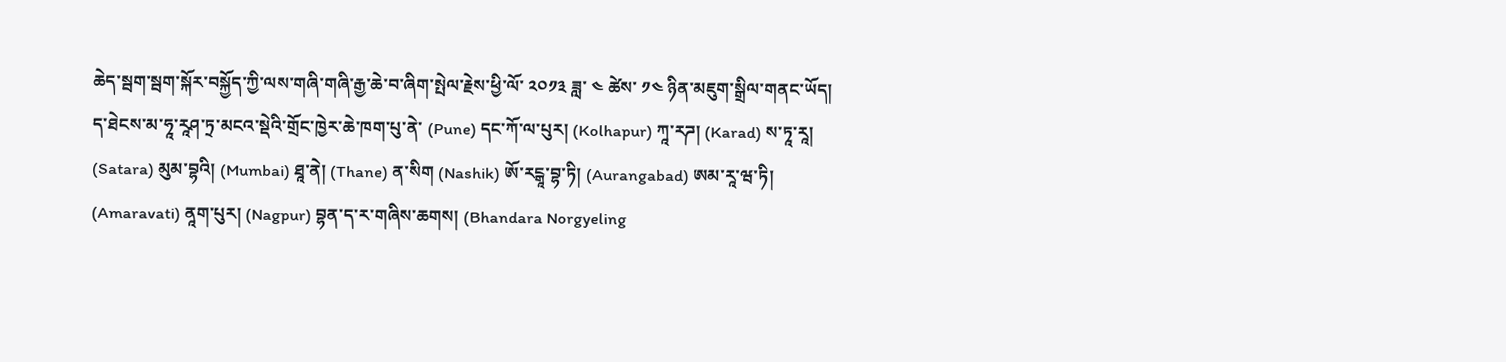ཆེད་སྦག་སྦག་སྐོར་བསྐྱོད་ཀྱི་ལས་གཞི་གཞི་རྒྱ་ཆེ་བ་ཞིག་སྤེལ་རྗེས་ཕྱི་ལོ་ ༢༠༡༣ ཟླ་ ༤ ཚེས་ ༡༤ ཉིན་མཇུག་སྒྲིལ་གནང་ཡོད།
ད་ཐེངས་མ་ཧཱ་རཱཤ་ཏྲ་མངའ་སྡེའི་གྲོང་ཁྱེར་ཆེ་ཁག་པུ་ནེ་ (Pune) དང་ཀོ་ལ་པུར། (Kolhapur) ཀཱ་རཌ། (Karad) ས་ཏཱ་རཱ། (Satara) མུམ་བྷའི། (Mumbai) ཐཱ་ནེ། (Thane) ན་སིག (Nashik) ཨོ་རངྒཱ་བྷ་ཏི། (Aurangabad) ཨམ་རཱ་ཝ་ཏི། (Amaravati) ནཱག་པུར། (Nagpur) བྷན་ད་ར་གཞིས་ཆགས། (Bhandara Norgyeling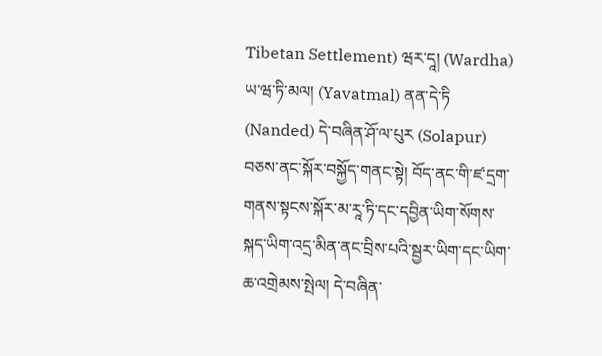Tibetan Settlement) ཝར་དཱ། (Wardha) ཡ་ཝ་ཏི་མལ། (Yavatmal) ནན་དེ་ཏི (Nanded) དེ་བཞིན་ཤོ་ལ་པུར (Solapur) བཅས་ནང་སྐོར་བསྐྱོད་གནང་སྟེ། བོད་ནང་གི་ཛ་དྲག་གནས་སྟངས་སྐོར་མ་རཱ་ཏི་དང་དབྱིན་ཡིག་སོགས་སྐད་ཡིག་འདྲ་མིན་ནང་བྲིས་པའི་སྦྱར་ཡིག་དང་ཡིག་ཆ་འགྲེམས་སྤེལ། དེ་བཞིན་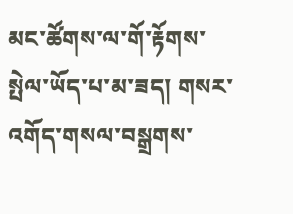མང་ཚོགས་ལ་གོ་རྟོགས་སྤེལ་ཡོད་པ་མ་ཟད། གསར་འགོད་གསལ་བསྒྲགས་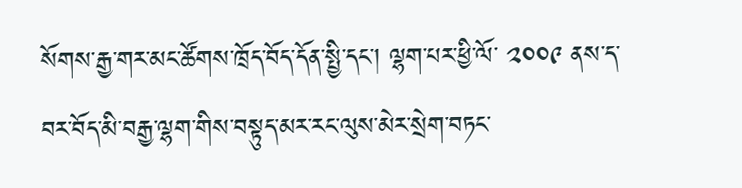སོགས་རྒྱ་གར་མང་ཚོགས་ཁྲོད་བོད་དོན་སྤྱི་དང་། ལྷག་པར་ཕྱི་ལོ་ ༢༠༠༩ ནས་ད་བར་བོད་མི་བརྒྱ་ལྷག་གིས་བསྟུད་མར་རང་ལུས་མེར་སྲེག་བཏང་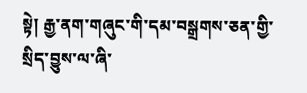སྟེ། རྒྱ་ནག་གཞུང་གི་དམ་བསྒྲགས་ཅན་གྱི་སྲིད་བྱུས་ལ་ཞི་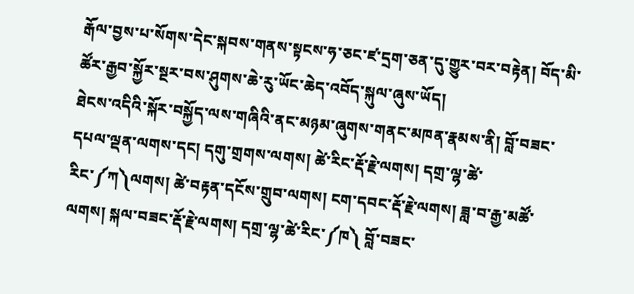རྒོལ་བྱས་པ་སོགས་དེང་སྐབས་གནས་སྟངས་ཧ་ཅང་ཛ་དྲག་ཅན་དུ་གྱུར་བར་བརྟེན། བོད་མི་ཚོར་རྒྱབ་སྐྱོར་སྔར་བས་ཤུགས་ཆེ་རུ་ཡོང་ཆེད་འབོད་སྐུལ་ཞུས་ཡོད།
ཐེངས་འདིའི་སྐོར་བསྐྱོད་ལས་གཞིའི་ནང་མཉམ་ཞུགས་གནང་མཁན་རྣམས་ནི། བློ་བཟང་དཔལ་ལྡན་ལགས་དང། དགུ་གྲགས་ལགས། ཚེ་རིང་རྡོ་རྗེ་ལགས། དགྲ་ལྷ་ཚེ་རིང་༼ཀ༽ལགས། ཚེ་བརྟན་དངོས་གྲུབ་ལགས། ངག་དབང་རྡོ་རྗེ་ལགས། ཟླ་བ་རྒྱ་མཚོ་ལགས། སྐལ་བཟང་རྡོ་རྗེ་ལགས། དགྲ་ལྷ་ཚེ་རིང་༼ཁ༽ བློ་བཟང་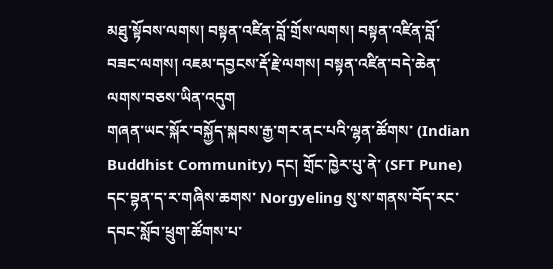མཐུ་སྟོབས་ལགས། བསྟན་འཛིན་བློ་གྲོས་ལགས། བསྟན་འཛིན་བློ་བཟང་ལགས། འཇམ་དབྱངས་རྡོ་རྗེ་ལགས། བསྟན་འཛིན་བདེ་ཆེན་ལགས་བཅས་ཡིན་འདུག
གཞན་ཡང་སྐོར་བསྐྱོད་སྐབས་རྒྱ་གར་ནང་པའི་ལྷན་ཚོགས་ (Indian Buddhist Community) དང། གྲོང་ཁྱེར་པུ་ནེ་ (SFT Pune) དང་བྷན་ད་ར་གཞིས་ཆགས་ Norgyeling སུ་ས་གནས་བོད་རང་དབང་སློབ་ཕྲུག་ཚོགས་པ་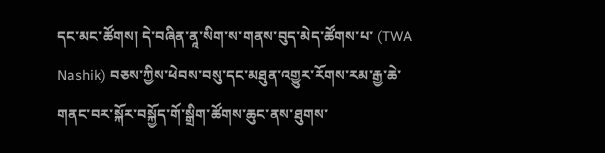དང་མང་ཚོགས། དེ་བཞིན་ནཱ་སིག་ས་གནས་བུད་མེད་ཚོགས་པ་ (TWA Nashik) བཅས་ཀྱིས་ཕེབས་བསུ་དང་མཐུན་འགྱུར་རོགས་རམ་རྒྱ་ཆེ་གནང་བར་སྐོར་བསྐྱོད་གོ་སྒྲིག་ཚོགས་ཆུང་ནས་ཐུགས་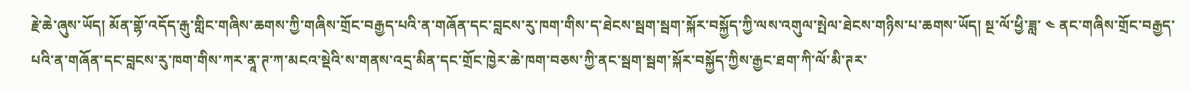རྗེ་ཆེ་ཞུས་ཡོད། མོན་གྷོ་འདོད་རྒུ་གླིང་གཞིས་ཆགས་ཀྱི་གཞིས་གྲོང་བརྒྱད་པའི་ན་གཞོན་དང་བླངས་རུ་ཁག་གིས་ད་ཐེངས་སྦག་སྦག་སྐོར་བསྐྱོད་ཀྱི་ལས་འགུལ་སྤེལ་ཐེངས་གཉིས་པ་ཆགས་ཡོད། སྔ་ལོ་ཕྱི་ཟླ་ ༤ ནང་གཞིས་གྲོང་བརྒྱད་པའི་ན་གཞོན་དང་བླངས་རུ་ཁག་གིས་ཀར་ནཱ་ཊ་ཀ་མངའ་སྡེའི་ས་གནས་འདྲ་མིན་དང་གྲོང་ཁྱེར་ཆེ་ཁག་བཅས་ཀྱི་ནང་སྦག་སྦག་སྐོར་བསྐྱོད་ཀྱིས་རྒྱང་ཐག་ཀི་ལོ་མི་ཊར་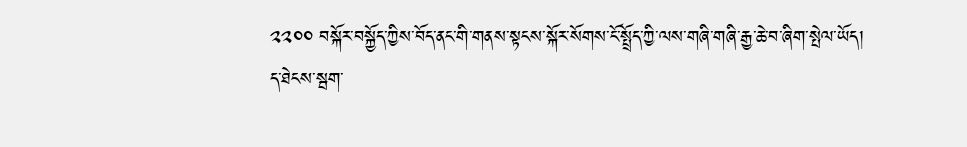༢༢༠༠ བསྐོར་བསྐྱོད་ཀྱིས་བོད་ནང་གི་གནས་སྟངས་སྐོར་སོགས་ངོ་སྤྲོད་ཀྱི་ལས་གཞི་གཞི་རྒྱ་ཆེ་བ་ཞིག་སྤེལ་ཡོད།
ད་ཐེངས་སྦག་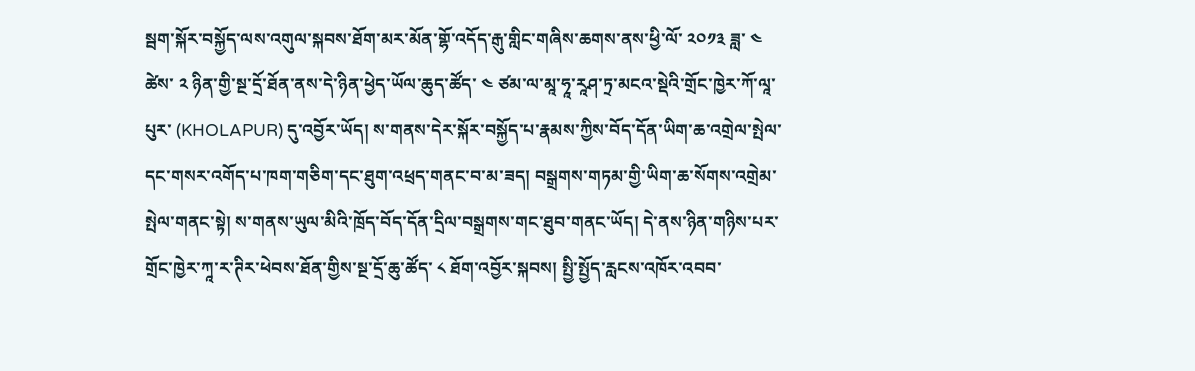སྦག་སྐོར་བསྐྱོད་ལས་འགུལ་སྐབས་ཐོག་མར་མོན་གྷོ་འདོད་རྒུ་གླིང་གཞིས་ཆགས་ནས་ཕྱི་ལོ་ ༢༠༡༣ ཟླ་ ༤ ཚེས་ ༢ ཉིན་གྱི་སྔ་དྲོ་ཐོན་ནས་དེ་ཉིན་ཕྱེད་ཡོལ་ཆུད་ཚོད་ ༤ ཙམ་ལ་མཱ་ཧཱ་རཱཤ་ཏྲ་མངའ་སྡེའི་གྲོང་ཁྱེར་ཀོ་ལཱ་པུར་ (KHOLAPUR) དུ་འབྱོར་ཡོད། ས་གནས་དེར་སྐོར་བསྐྱོད་པ་རྣམས་ཀྱིས་བོད་དོན་ཡིག་ཆ་འགྲེལ་སྤེལ་དང་གསར་འགོད་པ་ཁག་གཅིག་དང་ཐུག་འཕྲད་གནང་བ་མ་ཟད། བསྒྲགས་གཏམ་གྱི་ཡིག་ཆ་སོགས་འགྲེམ་སྤེལ་གནང་སྟེ། ས་གནས་ཡུལ་མིའི་ཁྲོད་བོད་དོན་དྲིལ་བསྒྲགས་གང་ཐུབ་གནང་ཡོད། དེ་ནས་ཉིན་གཉིས་པར་གྲོང་ཁྱེར་ཀཱ་ར་ཊིར་ཕེབས་ཐོན་གྱིས་སྔ་དྲོ་ཆུ་ཚོད་ ༨ ཐོག་འབྱོར་སྐབས། སྤྱི་སྤྱོད་རླངས་འཁོར་འབབ་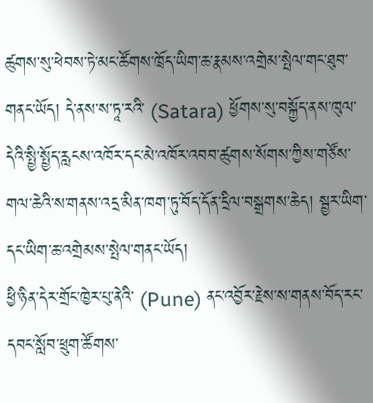ཚུགས་སུ་ཕེབས་ཏེ་མང་ཚོགས་ཁྲོད་ཡིག་ཆ་རྣམས་འགྲེམ་སྤེལ་གང་ཐུབ་གནང་ཡོད། དེ་ནས་ས་ཏཱ་རའི་ (Satara) ཕྱོགས་སུ་བསྐྱོད་ནས་ཁུལ་དེའི་སྤྱི་སྤྱོད་རླངས་འཁོར་དང་མེ་འཁོར་འབབ་ཚུགས་སོགས་ཀྱིས་གཙོས་གལ་ཆེའི་ས་གནས་འདྲ་མིན་ཁག་ཏུ་བོད་དོན་དྲིལ་བསྒྲགས་ཆེད། སྦྱར་ཡིག་དང་ཡིག་ཆ་འགྲེམས་སྤེལ་གནང་ཡོད།
ཕྱི་ཉིན་དེར་གྲོང་ཁྱེར་པུ་ནེའི་ (Pune) ནང་འབྱོར་རྗེས་ས་གནས་བོད་རང་དབང་སློབ་ཕྲུག་ཚོགས་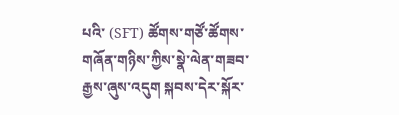པའི་ (SFT) ཚོགས་གཙོ་ཚོགས་གཞོན་གཉིས་ཀྱིས་སྣེ་ལེན་གཟབ་རྒྱས་ཞུས་འདུག སྐབས་དེར་སྐོར་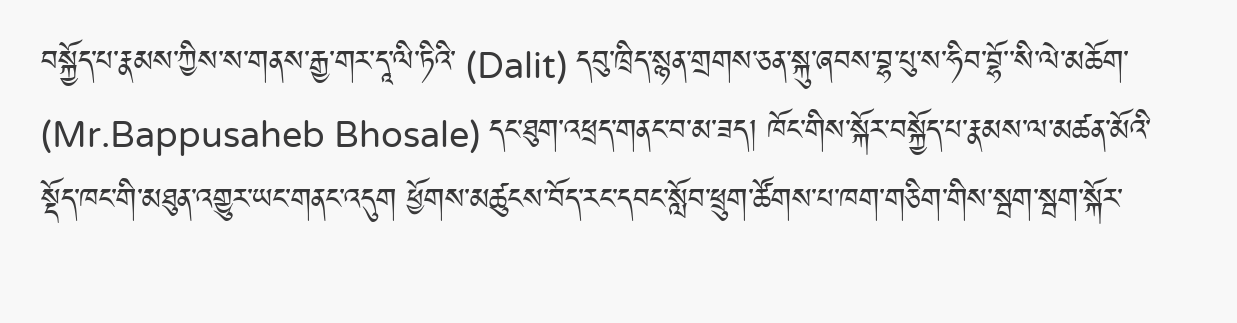བསྐྱོད་པ་རྣམས་ཀྱིས་ས་གནས་རྒྱ་གར་དཱ་ལི་ཏིའི་ (Dalit) དབུ་ཁྲིད་སྙན་གྲགས་ཅན་སྐུ་ཞབས་བྷ་པུ་ས་ཧིབ་བྷོ་་སི་ལེ་མཆོག་ (Mr.Bappusaheb Bhosale) དང་ཐུག་འཕྲད་གནང་བ་མ་ཟད། ཁོང་གིས་སྐོར་བསྐྱོད་པ་རྣམས་ལ་མཚན་མོའི་སྡོད་ཁང་གི་མཐུན་འགྱུར་ཡང་གནང་འདུག ཕྱོགས་མཚུངས་བོད་རང་དབང་སློབ་ཕྲུག་ཚོགས་པ་ཁག་གཅིག་གིས་སྦག་སྦག་སྐོར་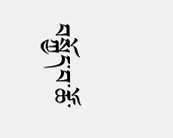བསྐྱོད་བ་ཚོ་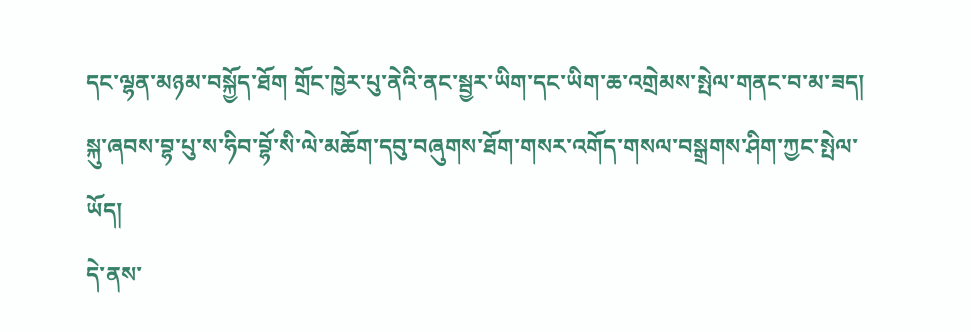དང་ལྷན་མཉམ་བསྐྱོད་ཐོག གྲོང་ཁྱེར་པུ་ནེའི་ནང་སྦྱར་ཡིག་དང་ཡིག་ཆ་འགྲེམས་སྤེལ་གནང་བ་མ་ཟད། སྐུ་ཞབས་བྷ་པུ་ས་ཧིབ་བྷོ་སི་ལེ་མཆོག་དབུ་བཞུགས་ཐོག་གསར་འགོད་གསལ་བསྒྲགས་ཤིག་ཀྱང་སྤེལ་ཡོད།
དེ་ནས་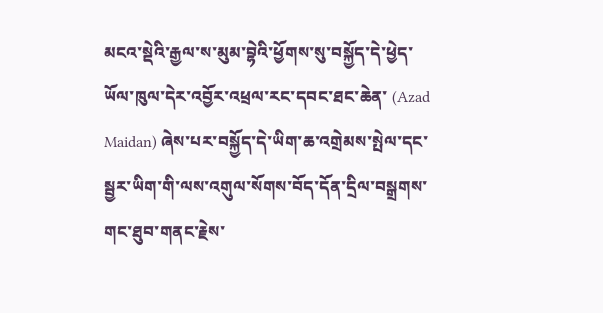མངའ་སྡེའི་རྒྱལ་ས་མུམ་བྷེའི་ཕྱོགས་སུ་བསྐྱོད་དེ་ཕྱེད་ཡོལ་ཁུལ་དེར་འབྱོར་འཕྲལ་རང་དབང་ཐང་ཆེན་ (Azad Maidan) ཞེས་པར་བསྐྱོད་དེ་ཡིག་ཆ་འགྲེམས་སྤེལ་དང་སྦྱར་ཡིག་གི་ལས་འགུལ་སོགས་བོད་དོན་དྲིལ་བསྒྲགས་གང་ཐུབ་གནང་རྗེས་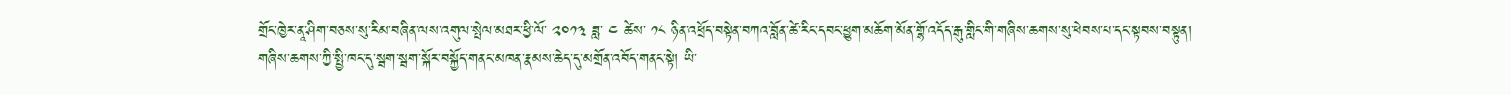གྲོང་ཁྱེར་ནཱ་ཤིག་བཅས་སུ་རིམ་བཞིན་ལས་འགུལ་སྤེལ་མཐར་ཕྱི་ལོ་ ༢༠༡༣ ཟླ་ ༤ ཚེས་ ༡༨ ཉིན་འཕྲོད་བསྟེན་བཀའ་བློན་ཚེ་རིང་དབང་ཕྱུག་མཆོག་མོན་གྷོ་འདོད་རྒུ་གླིང་གི་གཞིས་ཆགས་སུ་ཕེབས་པ་དང་སྟབས་བསྟུན།
གཞིས་ཆགས་ཀྱི་སྤྱི་ཁང་དུ་སྦག་སྦག་སྐོར་བསྐྱོད་གནང་མཁན་རྣམས་ཆེད་དུ་མགྲོན་འབོད་གནང་སྟེ། ཡི་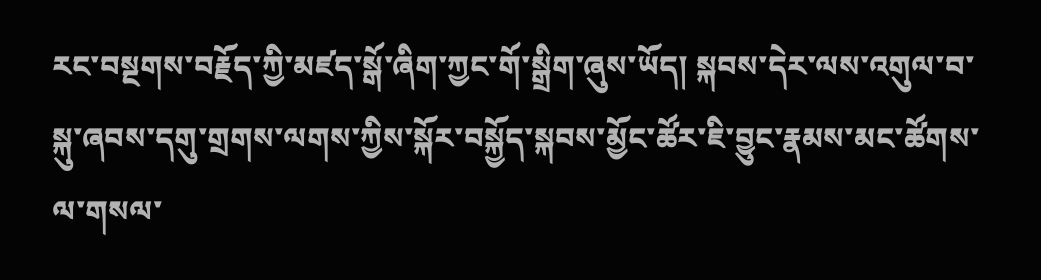རང་བསྔགས་བརྗོད་ཀྱི་མཛད་སྒོ་ཞིག་ཀྱང་གོ་སྒྲིག་ཞུས་ཡོད། སྐབས་དེར་ལས་འགུལ་བ་སྐུ་ཞབས་དགུ་གྲགས་ལགས་ཀྱིས་སྐོར་བསྐྱོད་སྐབས་མྱོང་ཚོར་ཇི་བྱུང་རྣམས་མང་ཚོགས་ལ་གསལ་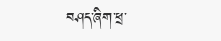བཤད་ཞིག་ཕྲ་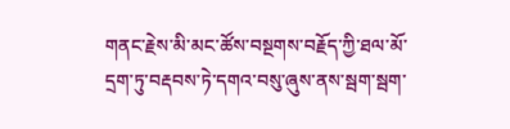གནང་རྗེས་མི་མང་ཚོས་བསྔགས་བརྗོད་ཀྱི་ཐལ་མོ་དྲག་ཏུ་བརྡབས་ཏེ་དགའ་བསུ་ཞུས་ནས་སྦག་སྦག་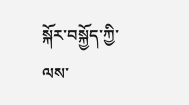སྐོར་བསྐྱོད་ཀྱི་ལས་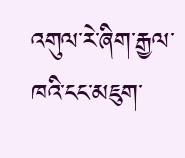འགུལ་རེ་ཞིག་རྒྱལ་ཁའི་ངང་མཇུག་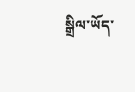སྒྲིལ་ཡོད་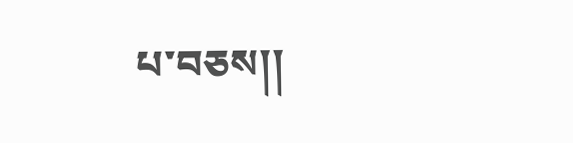པ་བཅས།།